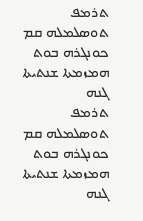ܬܪܡܦ ܬܘܣܠܡܠܗ ܩܡ ܟܘܢܓܪܗ ܒܘܬ ܗܡܙܡܬܐ ܫܢܬܝܬܐ ܓܢܗ
ܬܪܡܦ ܬܘܣܠܡܠܗ ܩܡ ܟܘܢܓܪܗ ܒܘܬ ܗܡܙܡܬܐ ܫܢܬܝܬܐ ܓܢܗ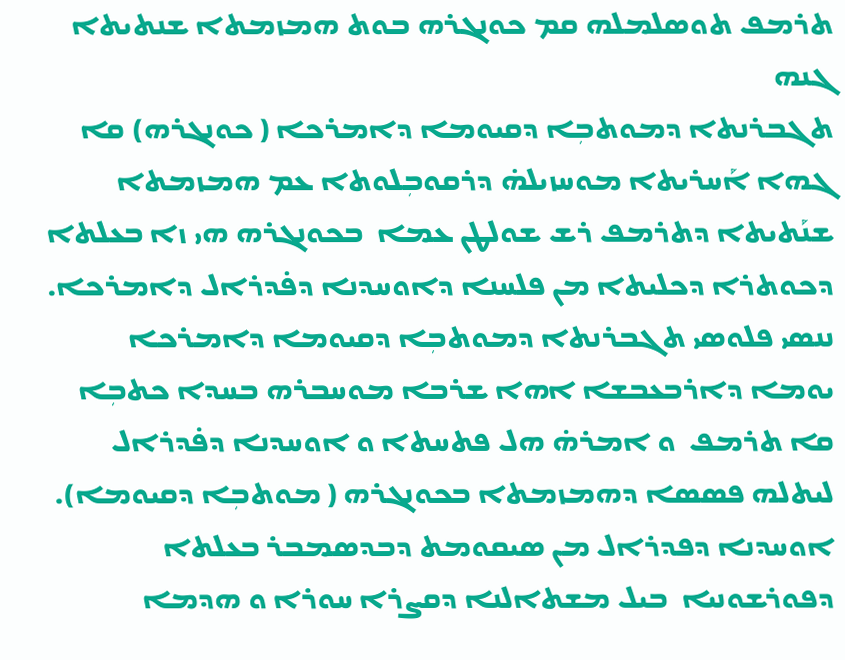ܬܪܡܦ ܬܘܣܠܡܠܗ ܩܡ ܟܘܢܓܪܗ ܒܘܬ ܗܡܙܡܬܐ ܫܢܬܝܬܐ ܓܢܗ
ܬܓܒܪܢܬܐ ܕܡܘܬܒܼܐ ܕܩܝܘܡܐ ܕܐܡܪܟܐ ( ܟܘܢܓܪܗ) ܩܐ ܓܗܐ ܐܰܚܪܝܬܐ ܡܘܚܙܝܠܗ̇ ܕܪܩܘܒܼܠܘܬܐ ܥܡ ܗܡܙܡܬܐ ܫܢܰܬܝܬܐ ܕܬܪܡܦ ܪܫ ܫܘܠܛܢ ܥܡܐ  ܒܟܘܢܓܪܗ ܗܝ ܙܐ ܒܥܠܬܐ ܕܟܘܬܪܐ ܕܟܠܝܬܐ ܡܢ ܦܠܚܢܐ ܕܐܘܚܕܢܐ ܕܦ̇ܕܪܐܠ ܕܐܡܪܟܐ. ܢܢܣܝ ܦܠܘܣܝ ܬܓܒܪܢܬܐ ܕܡܘܬܒܼܐ ܕܩܝܘܡܐ ܕܐܡܪܟܐ ܝܘܡܐ ܕܐܪܒܥܒܫܐ ܐܗܐ ܫܪܒܐ ܡܘܚܒܪܗ ܒܚܕܐ ܟܬܒܼܐ  ܩܐ ܬܪܡܦ  ܘ ܐܡܪܗ̇ ܗܠ ܦܬܚܬܐ ܘ ܐܘܚܕܢܐ ܕܦ̇ܕܪܐܠ ܠܝܬܠܗ ܦܣܣܐ ܕܗܡܙܡܬܐ ܒܟܘܢܓܪܗ ( ܡܘܬܒܼܐ ܕܩܝܘܡܐ). ܐܘܚܕܢܐ ܕܦܕܪܐܠ ܡܢ ܣܝܩܘܡܬ ܕܒܕܣܡܒܪ ܒܥܠܬܐ ܕܦܘܪܫܘܢܝܐ  ܒܝܠ ܡܫܬܐܠܢܐ ܕܩܨܪܐ ܚܘܪܐ ܘ ܗܕܡܐ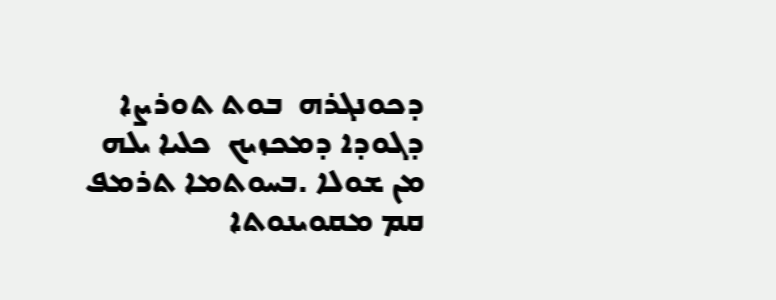ܕܟܘܢܓܪܗ  ܒܘܬ ܬܘܪܨܐ ܕܓܘܕܐ ܕܡܟܙܝܟ  ܟܠܝܐ ܝܠܗ ܡܢ ܫܘܠܐ .ܒܚܘܬܡܐ ܬܪܡܦ ܩܡ ܡܩܘܝܢܘܬܐ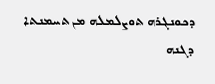ܕܟܘܢܓܪܗ ܬܘܨܠܡܠܗ ܡܢ ܬܚܡܢܬܐ ܕܓܢܗ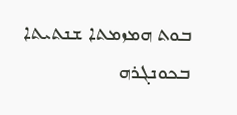ܒܘܬ ܗܡܙܡܬܐ ܫܢܬܝܬܐ ܒܟܘܢܓܪܗ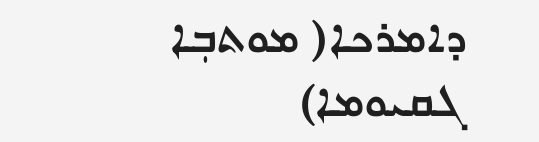ܕܐܡܪܟܐ( ܡܘܬܒܼܐ ܓܩܝܘܡܐ)